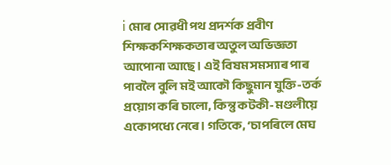i মোৰ সোৱধী পথ প্ৰদৰ্শক প্ৰবীণ শিক্ষকশিক্ষকতাৰ অতুল অভিজ্ঞতা আপোনা আছে। এই বিষম সমস্যাৰ পাৰ পাবলৈ বুলি মই আকৌ কিছুমান যুক্তি-তৰ্ক প্ৰয়োগ কৰি চালো, কিন্তু কটকী- মণ্ডলীয়ে একোপধ্যে নেৰে। গতিকে, ‘চাপৰিলে মেঘ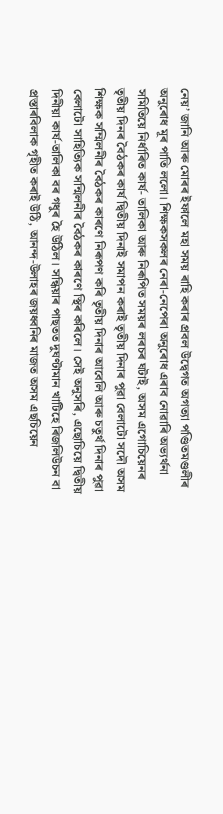নেয়’ জানি আৰু মোৰৰ ইফালে মহা সময় ৰাহি কৰাৰ প্ৰবল উদ্বেগত অগত্যা পণ্ডিতমণ্ডলীৰ অনুৰোধ মূৰ পাতি ললো। শিক্ষকসকলৰ নেৰা-নেপেৰা অনুৰোধ এৰাব নোৱাৰি অভ্যৰ্থনা সমিতিয়ে নিৰ্ধাৰিত কাৰ্য- তালিকা আৰু নিৰূপিত সময়ৰ লৰচৰ ঘটাই, অসম এগোচিয়েনৰ তৃতীয় দিনৰ বৈঠকৰ কাৰ্য দ্বিতীয় দিনাই সমাপন কৰাই তৃতীয় দিনাৰ পুৱা বেলাটো সদৌ অসম শিক্ষক সম্মিলনীৰ বৈঠকৰ কাৰণে নিৰূপণ কৰি তৃতীয় দিনাৰ আবেলি আৰু চতুৰ্থ দিনাৰ পুৱা বেলাটো সাহিত্যিক সন্মিলনীৰ বৈঠকৰ কাৰণে স্থিৰ কৰিলে। সেই অনুসৰি, এছোচিয়ে দ্বিতীয় দিনীয়া কাৰ্য-তালিকা বৰ গধুৰ হৈ উঠিল। সন্ধিয়াৰ পাছতত দুঘণ্টামান খাটিহে ৰিজলিউচন বা প্ৰস্তাৰবিলাক গৃহীত কৰাই উঠি, আনন্দ-উলাহৰ জয়ধ্বনিৰ মাজত অসম এছচিয়েন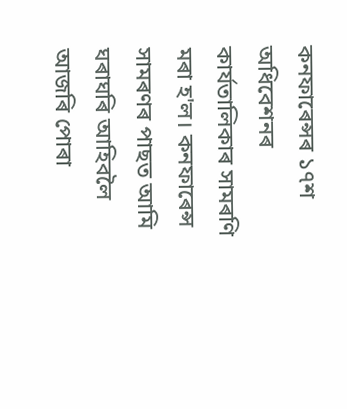কনফাৰেন্সৰ ১৭শ অধিবেশনৰ কাৰ্যতালিকাৰ সামৰণি মৰা হ'ল। কনফাৰেন্স সামৰণৰ পাছত আমি ঘৰাঘৰি আহিবলৈ আজৰি পোৰা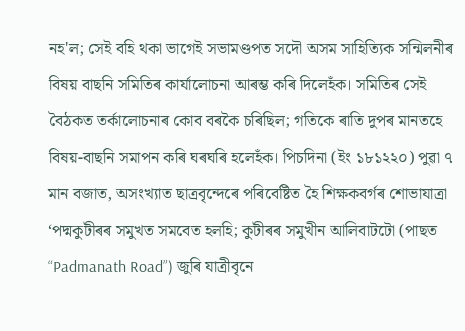নহ'ল; সেই বহি থকা ভাগেই সভামণ্ডপত সদৌ অসম সাহিত্যিক সন্মিলনীৰ বিষয় বাছনি সমিতিৰ কাৰ্যালোচনা আৰম্ভ কৰি দিলেহঁক। সমিতিৰ সেই বৈঠকত তৰ্কালোচনাৰ কোব বৰকৈ চৰিছিল; গতিকে ৰাতি দুপৰ মানতহে বিষয়-বাছনি সমাপন কৰি ঘৰঘৰি হলেহঁক। পিচদিনা (ইং ১৮১২২০) পুৱা ৭ মান বজাত, অসংখ্যাত ছাত্ৰবৃন্দেৰে পৰিবেষ্টিত হৈ শিক্ষকবৰ্গৰ শোভাযাত্ৰা ‘পদ্মকুটীৰৰ সমুখত সমবেত হলহি; কুটীৰৰ সমুখীন আলিবাটটো (পাছত “Padmanath Road”) জুৰি যাত্ৰীবৃনে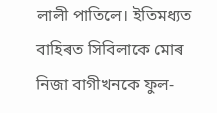লালী পাতিলে। ইতিমধ্যত বাহিৰত সিবিলাকে মোৰ নিজা বাগীখনকে ফুল-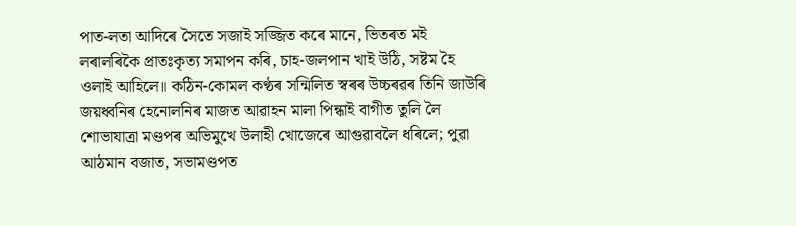পাত-লতা আদিৰে সৈতে সজাই সজ্জিত কৰে মানে, ভিতৰত মই লৰালৰিকৈ প্ৰাতঃকৃত্য সমাপন কৰি, চাহ-জলপান খাই উঠি, সষ্টম হৈ ওলাই আহিলে॥ কঠিন-কোমল কণ্ঠৰ সন্মিলিত স্বৰৰ উচ্চৰৱৰ তিনি জাউৰি জয়ধ্বনিৰ হেনোলনিৰ মাজত আৱাহন মালা পিন্ধাই বাগীত তুলি লৈ শোভাযাত্ৰা মণ্ডপৰ অভিমুখে উলাহী খোজেৰে আগুৱাবলৈ ধৰিলে; পুৱা আঠমান বজাত, সভামণ্ডপত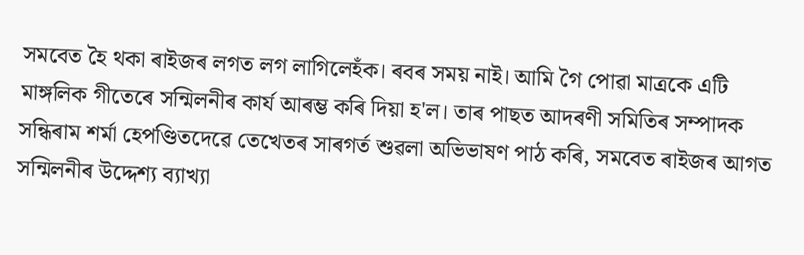সমবেত হৈ থকা ৰাইজৰ লগত লগ লাগিলেহঁক। ৰবৰ সময় নাই। আমি গৈ পোৱা মাত্ৰকে এটি মাঙ্গলিক গীতেৰে সন্মিলনীৰ কাৰ্য আৰম্ভ কৰি দিয়া হ'ল। তাৰ পাছত আদৰণী সমিতিৰ সম্পাদক সন্ধিৰাম শৰ্মা হেপণ্ডিতদেৱে তেখেতৰ সাৰগৰ্ত শুৱলা অভিভাষণ পাঠ কৰি, সমবেত ৰাইজৰ আগত সন্মিলনীৰ উদ্দেশ্য ব্যাখ্যা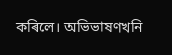কৰিলে। অভিভাষণখনি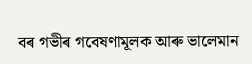বৰ গভীৰ গবেষণামূলক আৰু ভালেমান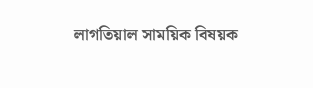লাগতিয়াল সাময়িক বিষয়ক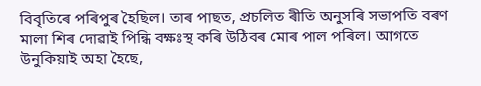বিবৃতিৰে পৰিপুৰ হৈছিল। তাৰ পাছত, প্ৰচলিত ৰীতি অনুসৰি সভাপতি বৰণ মালা শিৰ দোৱাই পিন্ধি বক্ষঃস্থ কৰি উঠিবৰ মোৰ পাল পৰিল। আগতে উনুকিয়াই অহা হৈছে,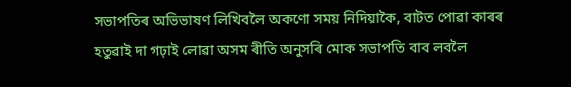সভাপতিৰ অভিভাষণ লিখিবলৈ অকণো সময় নিদিয়াকৈ, বাটত পোৱা কাৰৰ হতুৱাই দা গঢ়াই লোৱা অসম ৰীতি অনুসৰি মোক সভাপতি বাব লবলৈ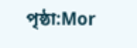পৃষ্ঠা:Mor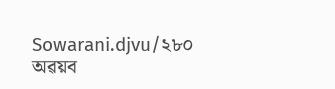Sowarani.djvu/২৮০
অৱয়ব